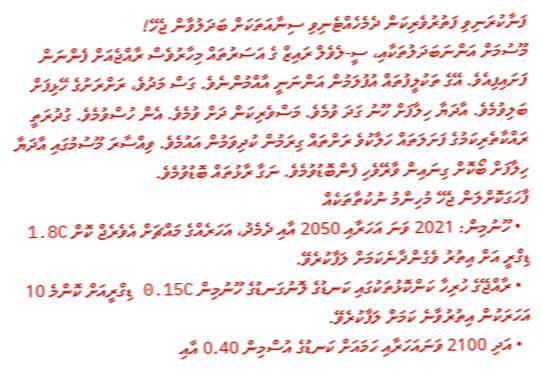ފަނާކުރަނިވި ފަތުރުވެރިކަން ދެމެހެއްޓެނިވި ސިނާއަތަކަށް ބަދަލުވާން ޖެހޭ!
މޫސުމަށް އަންނަބަދަލުތަކާއި، ސީ-ލެވެލް ރައިޒް ގެ އަސަރުތައް މިހާރުވެސް ރާއްޖެއަށް ފެންނަން ފަށައިފިއެވެ. އޭގެ ތަކުލީފުތައް އުފުލަމުން އަންނަނީ އާއްމުންނެވެ. ގަސް މަދުވެ، ރަށްރަށުގެ ހޭޅިފަށް ބަލިވުމެވެ. އާދަޔާ ހިލާފަށް ހޫނު ގަދަ ވުމެވެ. މަސްވެރިކަން ދަށް ވުމެވެ. އެން ހުސްވުމެވެ. ގުދުރަތީ ރައްކާތެރިކަމުގެ ފަށަލަތައް ހަލާކުވެ ރަށްތައް ގިރަމުން ކުދިވަމުން އައުމެވެ. ވިއްސާރަ މޫސުމުގައި އާދަޔާ ހިލާފަށް ބޯކޮށް ގިނައިން ވާރޭވެހި ފެންބޮޑުވުމެވެ. ނަގާ ރާޅުތައް ބޮޑުވުމެވެ.
ފާހަގަކޮށްލަން ޖެހޭ މުހިންމު ނުކުތާތަކެއް
  • ހޫނުމިން: 2021 ވަނަ އަހަރާއި 2050 އާއި ދެމެދު، އަހަރެއްގެ މައްޗަށް އެވެރެޖް ކޮށް 1.8C ޑިގްރީ އަށް އިތުރު ވެގެންދާނެކަމަށް ލަފާކުރެވޭ.
  • ރާއްޖޭގެ ހުރިހާ ކަންކޮޅުތަކުގައި ކަނޑުގެ ލޮނުގަނޑުގެ ހޫނުމިން 0.15C ޑިގްރީއަށް ކޮންމެ 10 އަހަރަކުން އިތުރުވާނެ ކަމަށް ލަފާކުރެވޭ.
  • އަދި 2100 ވަނައަހަރާއި ހަމައަށް ކަނޑުގެ އުސްމިން 0.40 އާއި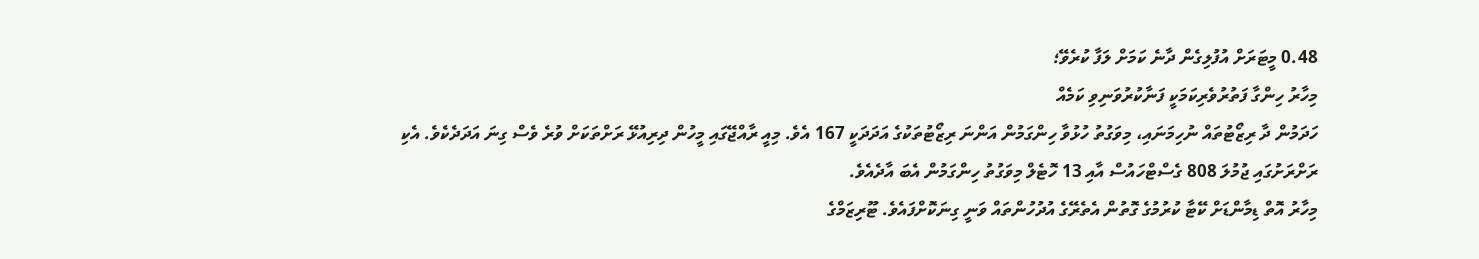0.48 މީޓަރަށް އުފުލިގެން ދާނެ ކަމަށް ލަފާ ކުރެވޭ؛
މިހާރު ހިންގާ ފަތުރުވެރިކަމަކީ ފަނާކުރުވަނިވި ކަމެއް
ހަދަމުން ދާ ރިޒޯޓުތައް ނުހިމަނައި، މިވަގުތު ހުޅުވާ ހިންގަމުން އަންނަ ރިޒޯޓުތަކުގެ އަދަދަކީ 167 އެވެ. މިއީ ރާއްޖޭގައި މީހުން ދިރިއުޅޭ ރަށްތަކަށް ވުރެ ވެސް ގިނަ އަދަދެކެވެ. އެކި ރަށްރަށުގައި ޖުމުލަ 808 ގެސްޓްހައުސް އާއި 13 ހޮޓެލް މިވަގުތު ހިންގަމުން އެބަ އާދެއެވެ.
މިހާރު އޮތް ޑިމާންޑަށް ކޭޓާ ކުރުމުގެ ގޮތުން އެތެރޭގެ އުދުހުންތައް ވަނީ ގިނަކޮށްފައެވެ. ޓޫރިޒަމްގެ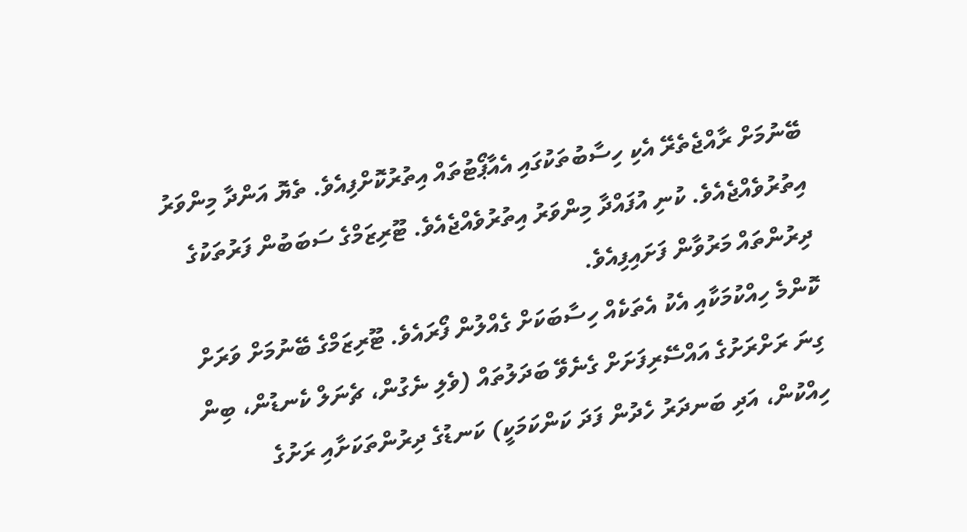ބޭނުމަށް ރާއްޖެތެރޭ އެކި ހިސާބުތަކުގައި އެއާޕޯޓުތައް އިތުރުކޮށްފިއެވެ. ތެޔޮ އަންދާ މިންވަރު އިތުރުވެއްޖެއެވެ. ކުނި އުފައްދާ މިންވަރު އިތުރުވެއްޖެއެވެ. ޓޫރިޒަމްގެ ސަބަބުން ފަރުތަކުގެ ދިރުންތައް މަރުވާން ފަށައިފިއެވެ.
ކޮންމެ ހިއްކުމަކާއި އެކު އެތަކެއް ހިސާބަކަށް ގެއްލުން ފޯރައެވެ. ޓޫރިޒަމްގެ ބޭނުމަށް ވަރަށް ގިނަ ރަށްރަށުގެ އައްސޭރިފަށަށް ގެނެވޭ ބަދަލުތައް (ވެލި ނެގުން، ޗެނަލް ކެނޑުން، ބިން ހިއްކުން، އަދި ބަނދަރު ހެދުން ފަދަ ކަންކަމަކީ) ކަނޑުގެ ދިރުންތަކަށާއި ރަށުގެ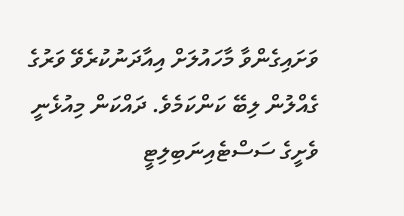ވަށައިގެންވާ މާހައުލަށް އިއާދަނުކުރެވޭ ވަރުގެ ގެއްލުން ލިބޭ ކަންކަމެވެ. ދައްކަން މިއުޅެނީ ވެށީގެ ސަސްޓެއިނަބިލިޓީ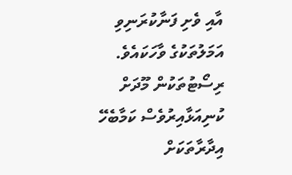އާއި ވެށި ފަނާކުރަނިވި އަމަލުތަކުގެ ވާހަކައެވެ.
ރިސޯޓުތަކުން މޫދަށް ކުނިއަޅާއިރުވެސް ކަމާބެހޭ އިދާރާތަކަށް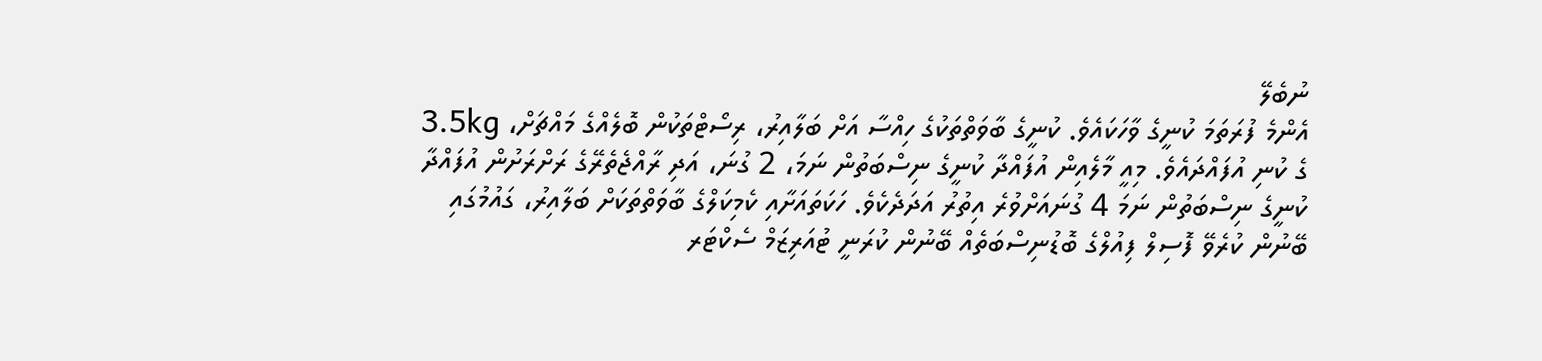ނުބެލޭ
އެންމެ ފުރަތަމަ ކުނީގެ ވާހަކައެވެ. ކުނީގެ ބާވަތްތަކުގެ ހިއްސާ އަށް ބަލާއިރު، ރިސޯޓްތަކުން ބޮލެއްގެ މައްޗަށް، 3.5kg ގެ ކުނި އުފައްދައެވެ. މިއީ މާލެއިން އުފައްދާ ކުނީގެ ނިސްބަތުން ނަމަ، 2 ގުނަ، އަދި ރާއްޖެތެރޭގެ ރަށްރަށުން އުފައްދާ ކުނީގެ ނިސްބަތުން ނަމަ 4 ގުނައަށްވުރެ އިތުރު އަދަދެކެވެ. ހަކަތައަށާއި ކެމިކަލްގެ ބާވަތްތަކަށް ބަލާއިރު، ގައުމުގައި ބޭނުން ކުރެވޭ ފޮސިލް ފިއުލްގެ ބޮޑުނިސްބަތެއް ބޭނުން ކުރަނީ ޓުއަރިޒަމް ސެކްޓަރ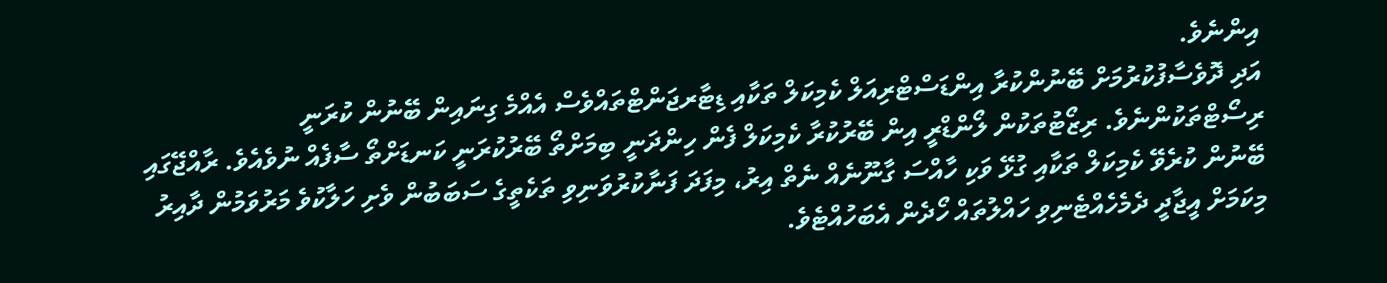އިންނެވެ.
އަދި ދޮވެސާފުކުރުމަށް ބޭނުންކުރާ އިންޑަސްޓްރިއަލް ކެމިކަލް ތަކާއި ޑިޓާރޖަންޓްތައްވެސް އެއްމެ ގިނައިން ބޭނުން ކުރަނީ ރިސޯޓްތަކުންނެވެ. ރިޒޯޓުތަކުން ލޯންޑްރީ އިން ބޭރުކުރާ ކެމިކަލް ފެން ހިންދަނީ ބިމަށްތޯ ބޭރުކުރަނީ ކަނޑަށްތޯ ސާފެއް ނުވެއެވެ. ރާއްޖޭގައި ބޭނުން ކުރެވޭ ކެމިކަލް ތަކާއި ގުޅޭ ވަކި ހާއްސަ ގާނޫނެއް ނެތް އިރު، މިފަދަ ފަނާކުރުވަނިވި ތަކެތީގެ ސަބަބުން ވެށި ހަލާކުވެ މަރުވަމުން ދާއިރު މިކަމަށް އީޖާދީ ދެމެހެއްޓެނިވި ހައްލުތައް ހޯދެން އެބަހުއްޓެވެ.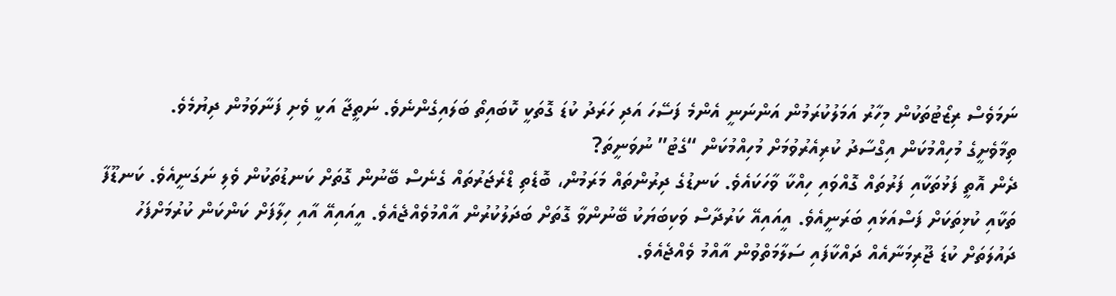ނަމަވެސް ރިޒޯޓުތަކުން މިހާރު އަމަލުކުރަމުން އަންނަނީ އެންމެ ފަސޭހަ އަދި ހަރަދު ކުޑަ ގޮތަކީ ކޮބައިތޯ ބަލައިގެންނެވެ. ނަތީޖާ އަކީ ވެށި ފަނާވަމުން ދިޔުމެވެ.
ތިމާވެށީގެ މުހިއްމުކަން އިގްސާދު ކުރިއެރުވުމަށް މުހިއްމުކަން “ގެޓު” ނުވަނީތަ?
ދެން އޮތީ ފަޅުތަކާއި ފަރުތައް ގޮއްވައި ހިއްކާ ވާހަކައެވެ. ކަނޑުގެ ދިރުންތައް މަރަމުން، ބޮޑެތި ޑްރެޖަރުތައް ގެނެސް ބޭނުން ގޮތަށް ކަނޑުތަކުން ވެލި ނަގަނީއެވެ. ކަނޑޫފާ ތަކާއި ކުޅިތަކަށް ފަސްއަޅައި ބަރަނީއެވެ. އީއައިއޭ ކަރުދާސް ވަކިބަޔަކު ބޭނުންވާ ގޮތަށް ބަދަލުކުރުން އާއްމުވެއްޖެއެވެ. އީއައިއޭ އާއި ހިލާފަށް ކަންކަން ކުރުމަށްފަހު ދައުލަތަށް ކުޑަ ޖޫރިމަނާއެއް ދައްކާފައި ސަލާމަތްވުން އާއްމު ވެއްޖެއެވެ.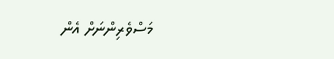މަސްވެރިންނަށް އެން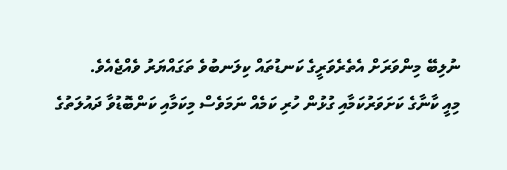ނުލިބޭ މިންވަރަށް އެތެރެވަރީގެ ކަނޑުތައް ކިލަނބުވެ ތަގައްޔަރު ވެއްޖެއެވެ.
މިއީ ކާނާގެ ކަށަވަރުކަމާއި ގުޅުން ހުރި ކަމެއް ނަމަވެސް މިކަމާއި ކަންބޮޑުވާ ދައުލަތުގެ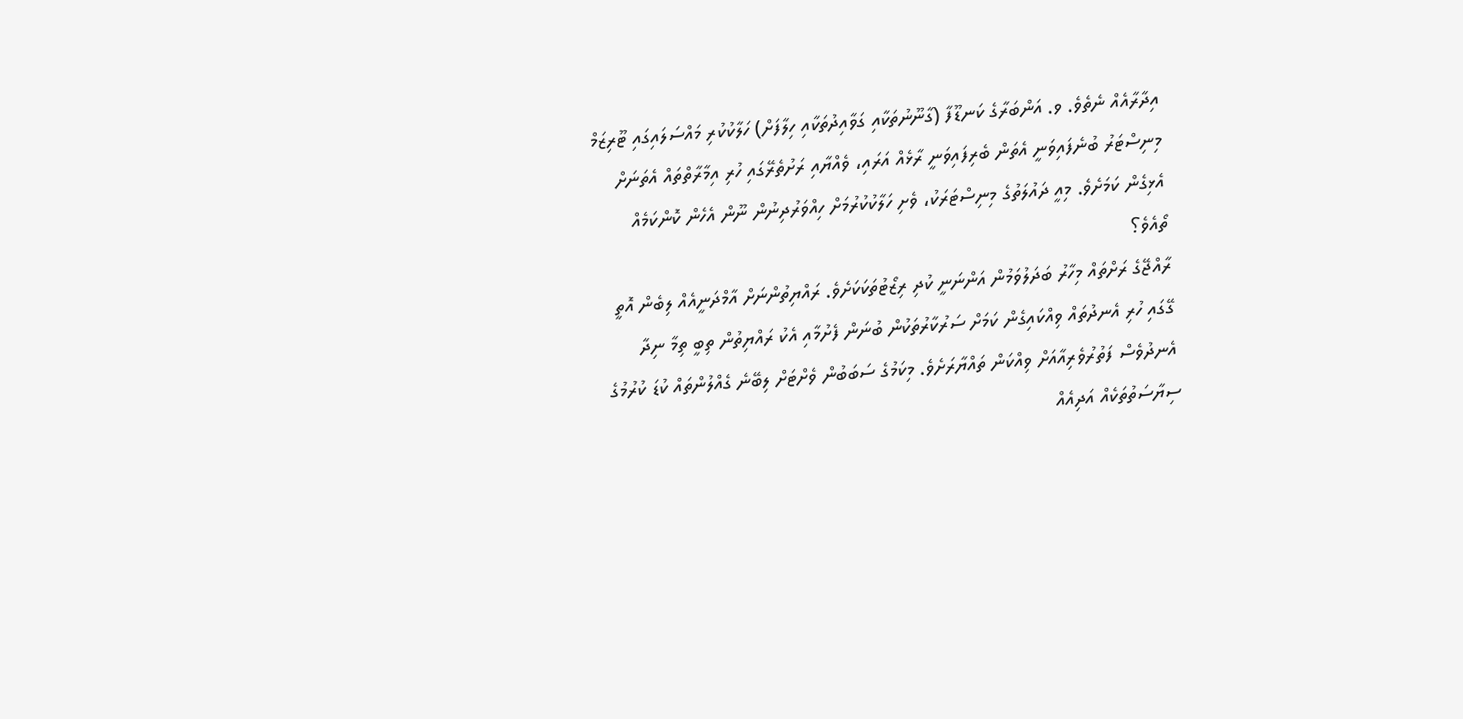އިދާރާއެއް ނެތެވެ. ވ. އަންބަރާގެ ކަނޑޫފާ (ގާނޫނުތަކާއި ގަވާއިދުތަކާއި ހިލާފަށް) ހަލާކުކުރި މައްސަލައިގައި ޓޫރިޒަމް މިނިސްޓަރު ބުނެފައިވަނީ އެތަން ބެރިފައިވަނީ ރާޅެއް އަރައި، ވެއްޔާއި ރަށުތެރޭގައި ހުރި އިމާރާތްތައް އެތަނަށް އެޅިގެން ކަމަށެވެ. މިއީ ދައުލަތުގެ މިނިސްޓަރަކު، ވެށި ހަލާކުކުރުމަށް ހިއްވަރުދިނުން ނޫން އެހެން ކޮންކަމެއް ތޯއެވެ؟
ރާއްޖޭގެ ރަށްތައް މިހާރު ބަދަލުވަމުން އަންނަނީ ކުދި ރިޒޯޓުތަކަކަށެވެ. ރައްޔިތުންނަށް އާމްދަނީއެއް ލިބެން އޮތީ ގޭގައި ހުރި އެނދުތައް ވިއްކައިގެން ކަމަށް ސަރުކާރުތަކުން ބުނަން ފެށުމާއި އެކު ރައްޔިތުން ތިބީ ތިމާ ނިދާ އެނދުވެސް ފަތުރުވެރިއާއަށް ވިއްކަން ތައްޔާރަށެވެ. މިކަމުގެ ސަބަބުން ވެށްޓަށް ލިބޭނެ ގެއްލުންތައް ކުޑަ ކުރުމުގެ ސިޔާސަތުތަކެއް އަދިއެއް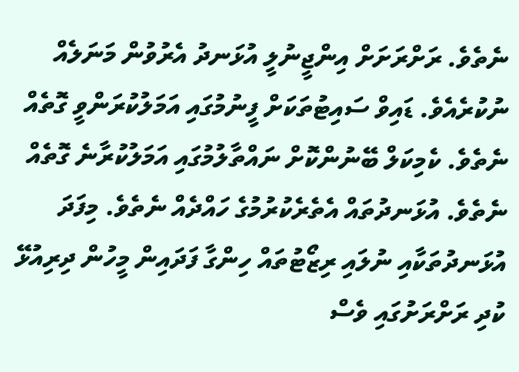ނެތެވެ. ރަށްރަށަށް އިންޖީނުލީ އުޅަނދު އެރުވުން މަނަލެއް ނުކުރެއެވެ. ޑައިވް ސައިޓުތަކަށް ފީނުމުގައި އަމަލުކުރަންވީ ގޮތެއް ނެތެވެ. ކެމިކަލް ބޭނުންކޮށް ނައްތާލުމުގައި އަމަލުކުރާނެ ގޮތެއް ނެތެވެ. އުޅަނދުތައް އެތެރެކުރުމުގެ ހައްދެއް ނެތެވެ. މިފަދަ އުޅަނދުތަކާއި ނުލައި ރިޒޯޓުތައް ހިންގާ ފަދައިން މީހުން ދިރިއުޅޭ ކުދި ރަށްރަށުގައި ވެސް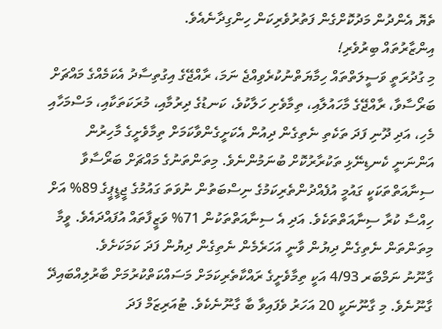ތެޔޮ އެންދުން މަދުކޮށްގެން ފަތުރުވެރިކަން ހިންގިދާނެއެވެ.
އިންޒާރުތައް ބިރުވެރި!
މި ގުދުރަތީ ވަސީލަތްތައް ހިމާޔަތްނުކުރެވިއްޖެ ނަމަ، ރާއްޖޭގެ އިގުތިސާދު އެކަމެއްގެ މައްޗަށް ބަރޯސާވާ، ރާއްޖޭގެ މާހައުލާއި، ތިމާވެށި ހަލާކުވެ، ކަނޑުގެ ދިރުމާއި، މުރަކަތަކާއި، މަސްމަހާއި މެހި، އަދި ދޫނި ފަދަ ތަކެތި ނެތިގެން ދިއުން އެކަށީގެންވާކަމަށް ތިމާވެށީގެ މާހިރުން އަންނަނީ ކެނޑިނޭޅި ތަކުރާރުކޮށް ބުނަމުންނެވެ. މިތަންތަނުގެ މައްޗަށް ބަރޯސާވާ ސިނާއަތްތަކަކީ ގައުމީ އުފެއްދުންތެރިކަމުގެ ނިސްބަތުން ނުވަތަ ގައުމުގެ ޖީޑީޕީގެ 89% އަށް ހިއްސާ ކުރާ ސިނާއަތްތަކެވެ. އަދި އެ ސިނާއަތްތަކުން 71% ވަޒީފާތައް އުފައްދައެވެ. ވީމާ މިތަންތަން ނެތިގެން ދިޔުން ވާނީ އަހަރެމެން ނެތިގެން ދިޔުން ފަދަ ކަމަކަށެވެ.
ގާނޫނު ނަމްބަރ 4/93 އަކީ ތިމާވެށީގެ ރައްކާތެރިކަމަށް މަސައްކަތްކުރުމަށް ބާރުލިއްބައިދޭ ގާނޫނެވެ. މި ގާނޫނަކީ 20 އަހަރު ވެފައިވާ ބާ ގާނޫނެކެވެ. ޓުއަރިޒަމް ފަދަ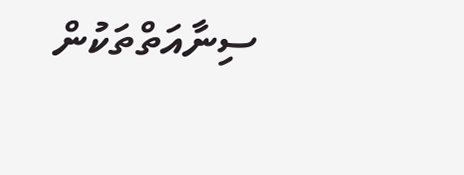ސިނާއަތްތަކުން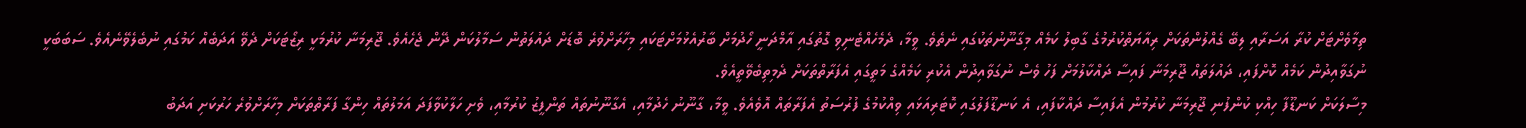ތިމާވެށްޓަށް ކުރާ އަސަރާއި ލިބޭ ގެއްލުންތަކަށް ރިއާޔަތްކުރުމުގެ ގާބިލު ކަމެއް މިގާނޫނުތަކުގައި ނެތެވެ. ވީމާ، ދެމެހެއްޓެނިވި ގޮތުގައި އާމްދަނީ ހޯދުމަށް ބާރުއެޅުމަށްޓަކައި މިހާރަށްވުރެ ބޮޑަށް ދައުލަތުން ސަމާލުކަން ދޭން ޖެހެއެވެ. ޖޫރިމަނާ ކުރުމަކީ ރިޒޯޓަކަށް ދެވޭ އަދަބެއް ކަމުގައި ނުބެލެވޭނެއެވެ. ސަބަބަކީ ނުގަވާއިދުން ކަމެއް ކޮށްފައި، ދައުލަތައް ޖޫރިމަނާ ފައިސާ ދައްކާލުމަށް ފަހު ވެސް ނުގަވާއިދުން އެކުރި ކަމެއްގެ މަތީގައި އެފަރާތްތަކަށް ދެމިތިބެވޭތީއެވެ.
މިސާލަކަށް ކަނޑޫފާ ހިއްކި ކުންފުނި ޖޫރިމަނާ ކުރުމުން އެފައިސާ ދައްކާފައި، އެ ކަނޑޫފަލުގައި ކޮޓަރިއަޅައި ވިއްކުމުގެ ފުރުސަތު އެފަރާތައް އޮވެއެވެ. ވީމާ، ގާނޫނު ހެދުމާއި، އެގާނޫނުތައް ތަންފީޒު ކުރުމާއި، ވެށި ހަލާކުވާފަދަ އަމަލުތައް ހިންގާ ފަރާތްތަކަށް މިހާރަށްވުރެ ހަރުކަށި އަދަބު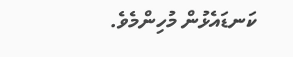ކަނޑައެޅުން މުހިންމެވެ.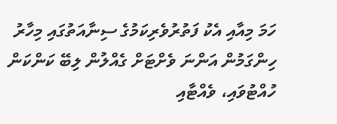ހަމަ މިއާއި އެކު ފަތުރުވެރިކަމުގެ ސިނާއަތުގައި މިހާރު ހިންގަމުން އަންނަ ވެށްޓަށް ގެއްލުން ލިބޭ ކަންކަން ހުއްޓުވައި، ވެއްޓާއި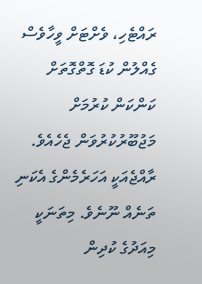ރައްޓެހި، ވެށްޓަށް ވީހާވެސް ގެއްލުން ކުޑަ ގޮތްގޮތަށް ކަންކަން ކުރުމަށް މަޖުބޫރުކުރުވަން ޖެހެއެވެ. ރާއްޖެއަކީ އަހަރެމެންގެ އެކަނި ތަނެއް ނޫނެވެ. މިތަނަކީ މިއަދުގެ ކުދިން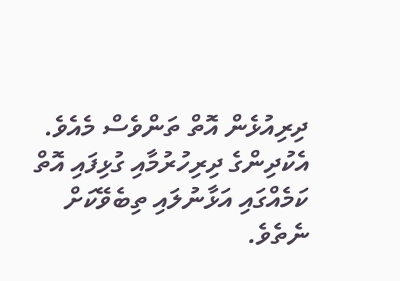ދިރިއުޅެން އޮތް ތަންވެސް މެއެވެ. އެކުދިންގެ ދިރިހުރުމާއި ގުޅިފައި އޮތް ކަމެއްގައި އަޅާނުލައި ތިބެވޭކަށް ނެތެވެ.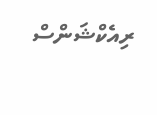ރިއެކްޝަންސް